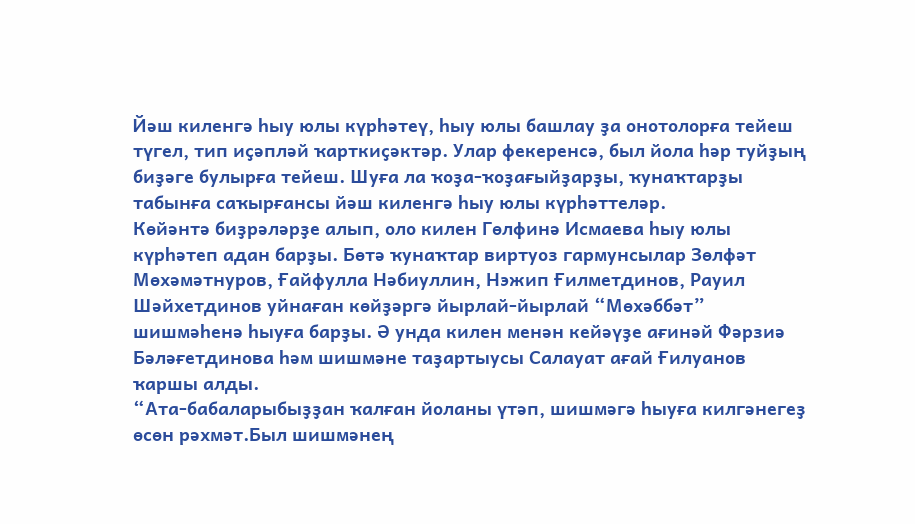Йәш киленгә һыу юлы күрһәтеү, һыу юлы башлау ҙа онотолорға тейеш түгел, тип иҫәпләй ҡарткиҫәктәр. Улар фекеренсә, был йола һәр туйҙың биҙәге булырға тейеш. Шуға ла ҡоҙа-ҡоҙағыйҙарҙы, ҡунаҡтарҙы табынға саҡырғансы йәш киленгә һыу юлы күрһәттеләр.
Көйәнтә биҙрәләрҙе алып, оло килен Гөлфинә Исмаева һыу юлы күрһәтеп адан барҙы. Бөтә ҡунаҡтар виртуоз гармунсылар Зөлфәт Мөхәмәтнуров, Ғайфулла Нәбиуллин, Нэжип Ғилметдинов, Рауил Шәйхетдинов уйнаған көйҙәргә йырлай-йырлай “Мөхәббәт” шишмәһенә һыуға барҙы. Ә унда килен менән кейәүҙе ағинәй Фәрзиә Бәләғетдинова һәм шишмәне таҙартыусы Салауат ағай Ғилуанов ҡаршы алды.
“Ата-бабаларыбыҙҙан ҡалған йоланы үтәп, шишмәгә һыуға килгәнегеҙ өсөн рәхмәт.Был шишмәнең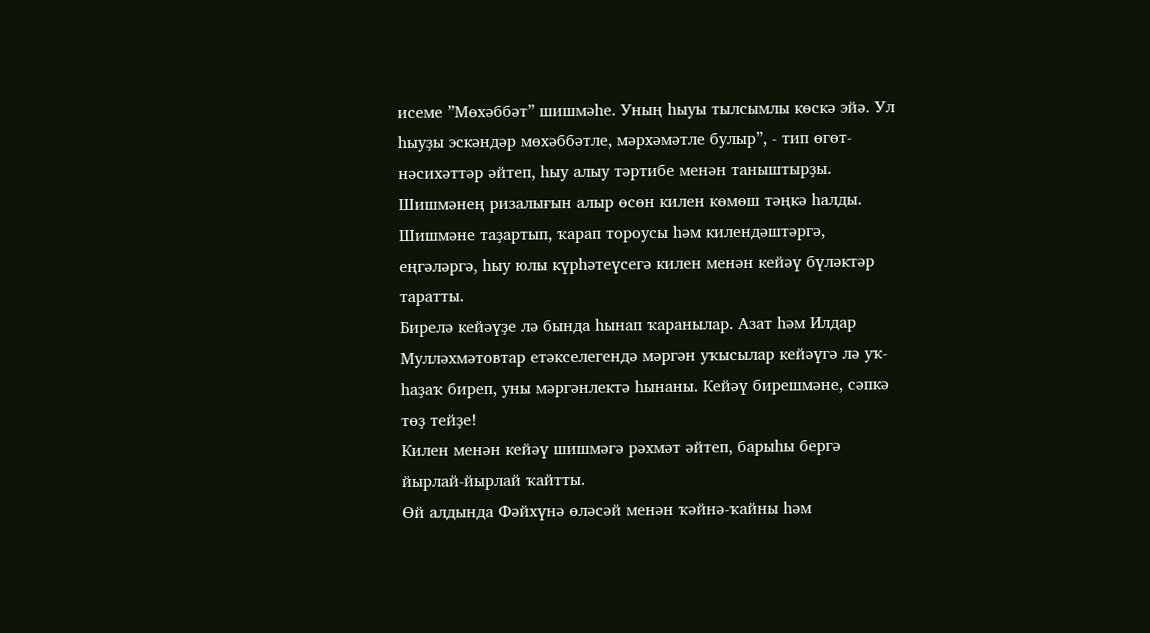исеме ”Мөхәббәт” шишмәһе. Уның һыуы тылсымлы көскә эйә. Ул һыуҙы эскәндәр мөхәббәтле, мәрхәмәтле булыр”, - тип өгөт-нәсихәттәр әйтеп, һыу алыу тәртибе менән таныштырҙы. Шишмәнең ризалығын алыр өсөн килен көмөш тәңкә һалды. Шишмәне таҙартып, ҡарап тороусы һәм килендәштәргә, еңгәләргә, һыу юлы күрһәтеүсегә килен менән кейәү бүләктәр таратты.
Бирелә кейәүҙе лә бында һынап ҡаранылар. Азат һәм Илдар Мулләхмәтовтар етәкселегендә мәргән уҡысылар кейәүгә лә уҡ-һаҙаҡ биреп, уны мәргәнлектә һынаны. Кейәү бирешмәне, сәпкә төҙ тейҙе!
Килен менән кейәү шишмәгә рәхмәт әйтеп, барыһы бергә йырлай-йырлай ҡайтты.
Өй алдында Фәйхүнә өләсәй менән ҡәйнә-ҡайны һәм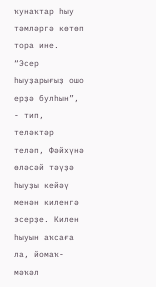ҡунаҡтар һыу тәмләргә көтөп тора ине. “Эсер һыуҙарығыҙ ошо ерҙә булһын”, - тип, теләктәр теләп, Фәйхүнә өләсәй тәүҙә һыуҙы кейәү менән киленгә эсерҙе. Килен һыуын аҡсаға ла, йомаҡ-мәҡәл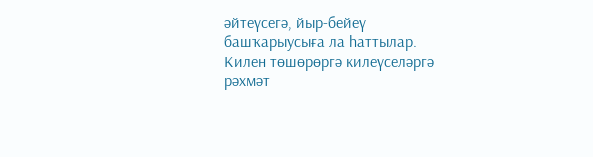әйтеүсегә, йыр-бейеү башҡарыусыға ла һаттылар.
Килен төшөрөргә килеүселәргә рәхмәт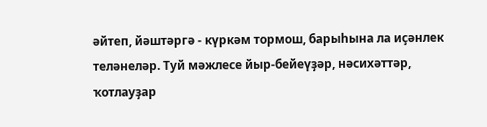әйтеп, йәштәргә - күркәм тормош, барыһына ла иҫәнлек теләнеләр. Туй мәжлесе йыр-бейеүҙәр, нәсихәттәр, ҡотлауҙар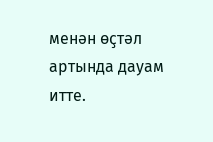менән өҫтәл артында дауам итте.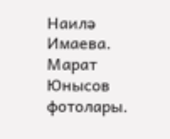Наилә Имаева.
Марат Юнысов фотолары.